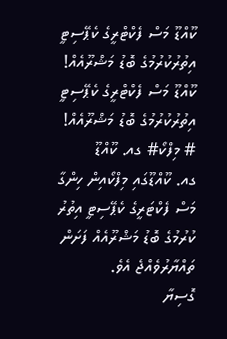ކޫއްޑޫ މަސް ފެކްޓްރީގެ ކެޕޭސިޓީ އިތުރުކުރުމުގެ ބޮޑު މަޝްރޫއެއް!
ކޫއްޑޫ މަސް ފެކްޓްރީގެ ކެޕޭސިޓީ އިތުރުކުރުމުގެ ބޮޑު މަޝްރޫއެއް!
# މިފްކޯ# ގއ. ކޫއްޑޫ
ގއ. ކޫއްޑޫގައި މިފްކޯއިން ހިންގާ މަސް ފެކްޓަރީގެ ކެޕޭސިޓީ އިތުރު ކުރުމުގެ ބޮޑު މަޝްރޫއެއް ފަށަން ތައްޔާރުވެއްޖެ އެވެ.
ގޮސިޔާ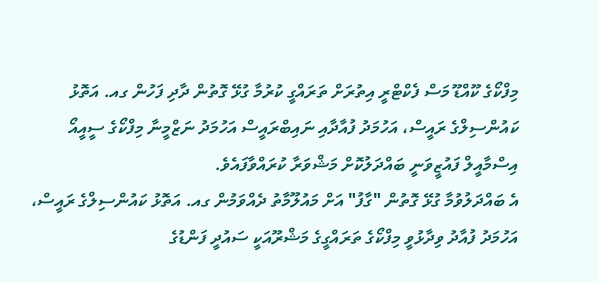މިފްކޯގެ ކޫއްޑޫ މަސް ފެކްޓްރީ އިތުރަށް ތަރައްގީ ކުރުމާ ގުޅޭ ގޮތުން ދާދި ފަހުން ގއ. އަތޮޅު ކައުންސިލްގެ ރައީސް، އަހުމަދު ފުއާދާއި ނައިބްރައީސް އަހުމަދު ނަޒްމީނާ މިފްކޯގެ ސީއީއޯ އިސްމާއީލް ފައުޒީވަނީ ބައްދަލުކޮށް މަޝްވަރާ ކުރައްވާފައެވެ.
އެ ބައްދަލުވުމާ ގުޅޭ ގޮތުން "ގާފު" އަށް މައުލޫމާތު ދެއްވަމުން ގއ. އަތޮޅު ކައުންސިލްގެ ރައީސް، އަހުމަދު ފުއާދު ވިދާޅުވީ މިފްކޯގެ ތަރައްގީގެ މަޝްރޫއަކީ ސައުދީ ފަންޑުގެ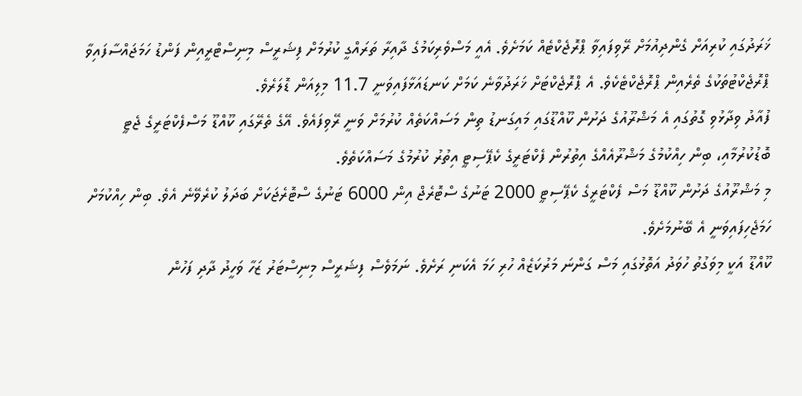ޚަރަދުގައި ކުރިއަށް ގެންދިއުމަށް ރޭވިފައިވާ ޕްރޮޖެކްޓެއް ކަމަށެވެ. އެއީ މަސްވެރިކަމުގެ ދާއިރާ ތަރައްގީ ކުރުމަށް ފިޝަރީސް މިނިސްޓްރީއިން ފަންޑު ހަމަޖައްސާފައިވާ ޕްރޮޖެކްޓުތަކުގެ ތެރެއިން ޕްރޮޖެކްޓެކެވެ. އެ ޕްރޮޖެކްޓަށް ޚަރަދުވާނެ ކަމަށް ކަނޑައަޅާފައިވަނީ 11.7 މިލިއަން ޑޮލަރެވެ.
ފުއާދު ވިދާޅުވި ގޮތުގައި އެ މަޝްރޫއުގެ ދަށުން ކޫއްޑޫގައި މައިގަނޑު ތިން މަސައްކަތެއް ކުރުމަށް ވަނީ ރޭވިފައެވެ. އޭގެ ތެރޭގައި ކޫއްޑޫ މަސްފެކްޓަރީގެ ޖެޓީ ބޮޑުކުރުމާއި، ބިން ހިއްކުމުގެ މަޝްރޫއެއްގެ އިތުރުން ފެކްޓަރީގެ ކެޕޭސިޓީ އިތުރު ކުރުމުގެ މަސައްކަތެވެ.
މި މަޝްރޫއުގެ ދަށުން ކޫއްޑޫ މަސް ފެކްޓަރީގެ ކެޕޭސިޓީ 2000 ޓަނުގެ ސްޓޮރެޖް އިން 6000 ޓަނުގެ ސްޓޮރެޖަކަށް ބަދަލު ކުރެވޭނެ އެވެ. ބިން ހިއްކުމަށް ހަމަޖެހިފައިވަނީ އެ ބޭނުމަށެވެ.
ކޫއްޑޫ އަކީ މިވަގުތު ހުވަދު އަތޮޅުގައި މަސް ގަންނަ މަރުކަޒެއް ހުރި ހަމަ އެކަނި ރަށެވެ. ނަމަވެސް ފިޝަރީސް މިނިސްޓަރު ޒަހާ ވަހީދު ދާދި ފަހުން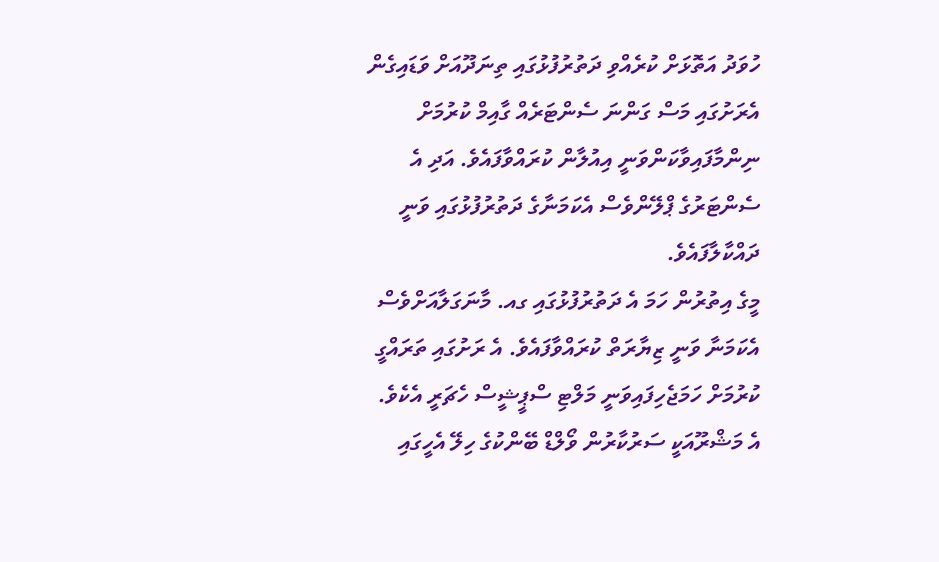ހުވަދު އަތޮޅަށް ކުރެއްވި ދަތުރުފުޅުގައި ތިނަދޫއަށް ވަޑައިގެން އެރަށުގައި މަސް ގަންނަ ސެންޓަރެއް ގާއިމް ކުރުމަށް ނިންމާފައިވާކަންވަނީ އިއުލާން ކުރައްވާފައެވެ. އަދި އެ ސެންޓަރުގެ ޕްލޭންވެސް އެކަމަނާގެ ދަތުރުފުޅުގައި ވަނީ ދައްކާލާފައެވެ.
މީގެ އިތުރުން ހަމަ އެ ދަތުރުފުޅުގައި ގއ. މާނަގަލާއަށްވެސް އެކަމަނާ ވަނީ ޒިޔާރަތް ކުރައްވާފައެވެ. އެ ރަށުގައި ތަރައްގީ ކުރުމަށް ހަމަޖެހިފައިވަނީ މަލްޓި ސްޕީޝީސް ހެޗަރީ އެކެވެ. އެ މަޝްރޫއަކީ ސަރުކާރުން ވޯލްޑް ބޭންކުގެ ހިލޭ އެހީގައި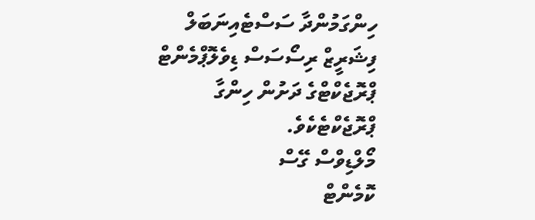ހިންގަމުންދާ ސަސްޓެއިނަބަލް ފިޝަރީޒް ރިސޯސަސް ޑިވެލޮޕްމެންޓް ޕްރޮޖެކްޓްގެ ދަށުން ހިންގާ ޕްރޮޖެކްޓެކެވެ.
މޯލްޑިވްސް ގޭސް
ކޮމެންޓް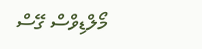މޯލްޑިވްސް ގޭސް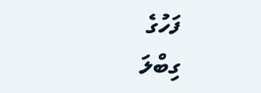ފަހުގެ
ގިބްލަ